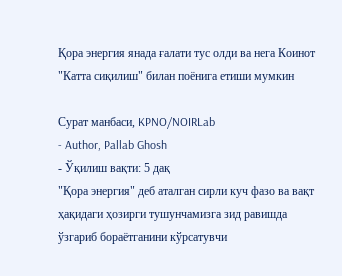Қора энергия янада ғалати тус олди ва нега Коинот "Катта cиқилиш" билан поёнига етиши мумкин

Сурат манбаси, KPNO/NOIRLab
- Author, Pallab Ghosh
- Ўқилиш вақти: 5 дақ
"Қора энергия" деб аталган сирли куч фазо ва вақт ҳақидаги ҳозирги тушунчамизга зид равишда ўзгариб бораётганини кўрсатувчи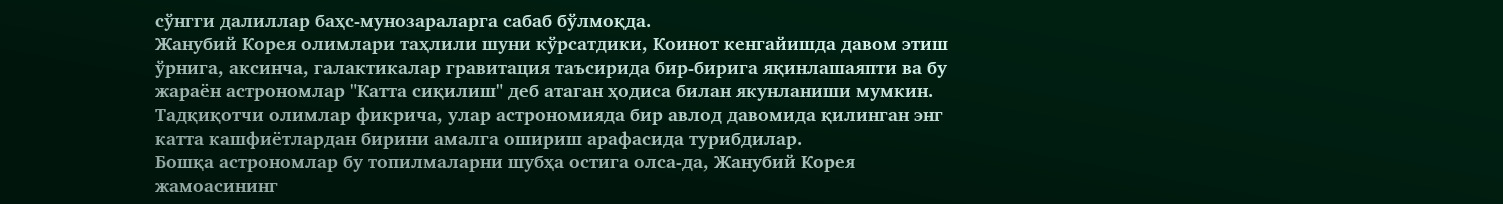сўнгги далиллар баҳс-мунозараларга сабаб бўлмоқда.
Жанубий Корея олимлари таҳлили шуни кўрсатдики, Коинот кенгайишда давом этиш ўрнига, аксинча, галактикалар гравитация таъсирида бир-бирига яқинлашаяпти ва бу жараён астрономлар "Катта cиқилиш" деб атаган ҳодиса билан якунланиши мумкин.
Тадқиқотчи олимлар фикрича, улар астрономияда бир авлод давомида қилинган энг катта кашфиётлардан бирини амалга ошириш арафасида турибдилар.
Бошқа астрономлар бу топилмаларни шубҳа остига олса-да, Жанубий Корея жамоасининг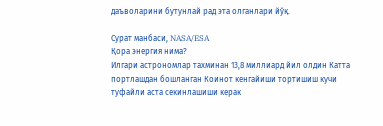даъволарини бутунлай рад эта олганлари йўқ.

Сурат манбаси, NASA/ESA
Қора энергия нима?
Илгари астрономлар тахминан 13,8 миллиард йил олдин Катта портлашдан бошланган Коинот кенгайиши тортишиш кучи туфайли аста секинлашиши керак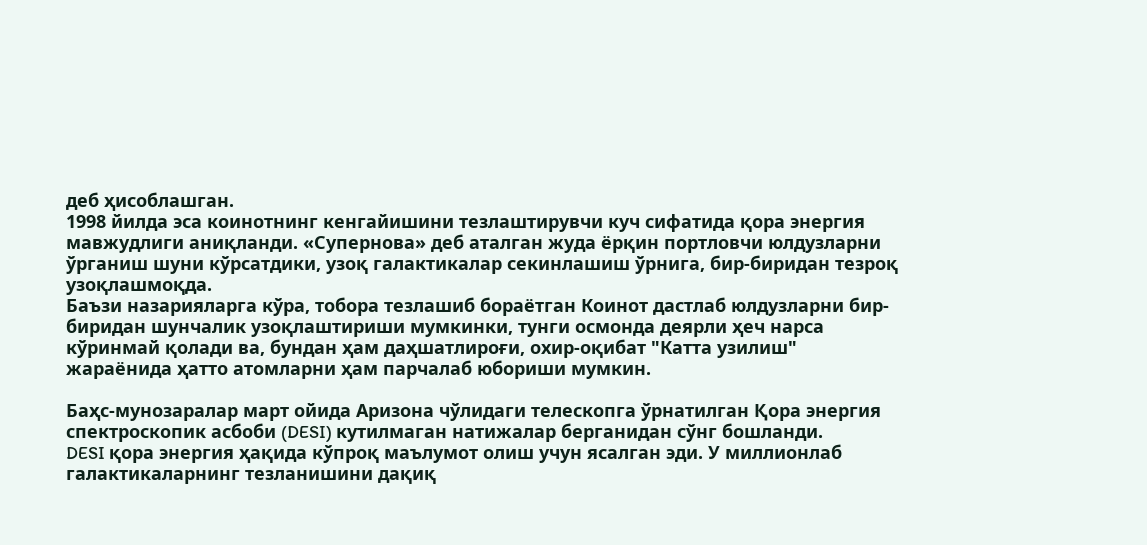деб ҳисоблашган.
1998 йилда эса коинотнинг кенгайишини тезлаштирувчи куч сифатида қора энергия мавжудлиги аниқланди. «Супернова» деб аталган жуда ёрқин портловчи юлдузларни ўрганиш шуни кўрсатдики, узоқ галактикалар секинлашиш ўрнига, бир-биридан тезроқ узоқлашмоқда.
Баъзи назарияларга кўра, тобора тезлашиб бораётган Коинот дастлаб юлдузларни бир-биридан шунчалик узоқлаштириши мумкинки, тунги осмонда деярли ҳеч нарса кўринмай қолади ва, бундан ҳам даҳшатлироғи, охир-оқибат "Катта узилиш" жараёнида ҳатто атомларни ҳам парчалаб юбориши мумкин.

Баҳс-мунозаралар март ойида Аризона чўлидаги телескопга ўрнатилган Қора энергия спектроскопик асбоби (DESI) кутилмаган натижалар берганидан сўнг бошланди.
DESI қора энергия ҳақида кўпроқ маълумот олиш учун ясалган эди. У миллионлаб галактикаларнинг тезланишини дақиқ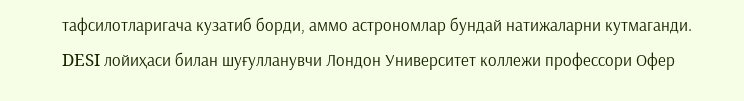тафсилотларигача кузатиб борди, аммо астрономлар бундай натижаларни кутмаганди.
DESI лойиҳаси билан шуғулланувчи Лондон Университет коллежи профессори Офер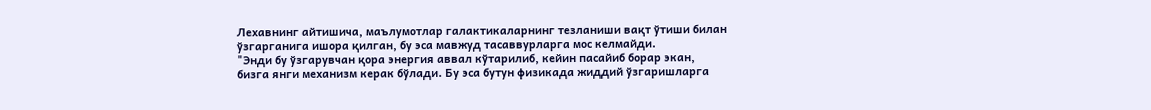Лехавнинг айтишича, маълумотлар галактикаларнинг тезланиши вақт ўтиши билан ўзгарганига ишора қилган, бу эса мавжуд тасаввурларга мос келмайди.
"Энди бу ўзгарувчан қора энергия аввал кўтарилиб, кейин пасайиб борар экан, бизга янги механизм керак бўлади. Бу эса бутун физикада жиддий ўзгаришларга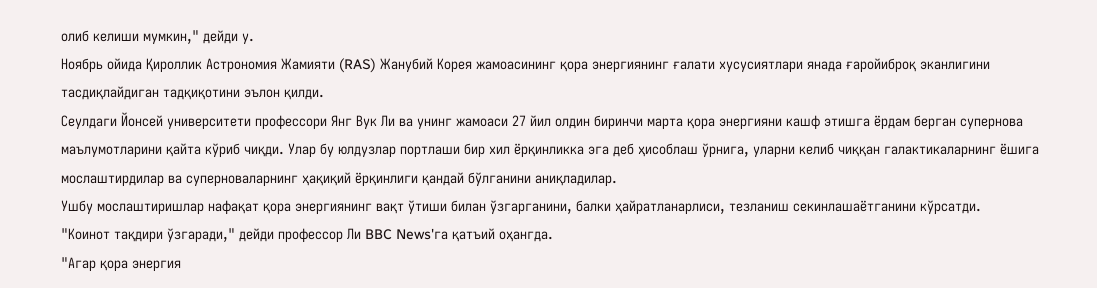олиб келиши мумкин," дейди у.
Ноябрь ойида Қироллик Астрономия Жамияти (RAS) Жанубий Корея жамоасининг қора энергиянинг ғалати хусусиятлари янада ғаройиброқ эканлигини тасдиқлайдиган тадқиқотини эълон қилди.
Сеулдаги Йонсей университети профессори Янг Вук Ли ва унинг жамоаси 27 йил олдин биринчи марта қора энергияни кашф этишга ёрдам берган супернова маълумотларини қайта кўриб чиқди. Улар бу юлдузлар портлаши бир хил ёрқинликка эга деб ҳисоблаш ўрнига, уларни келиб чиққан галактикаларнинг ёшига мослаштирдилар ва суперноваларнинг ҳақиқий ёрқинлиги қандай бўлганини аниқладилар.
Ушбу мослаштиришлар нафақат қора энергиянинг вақт ўтиши билан ўзгарганини, балки ҳайратланарлиси, тезланиш секинлашаётганини кўрсатди.
"Коинот тақдири ўзгаради," дейди профессор Ли BBC News'га қатъий оҳангда.
"Агар қора энергия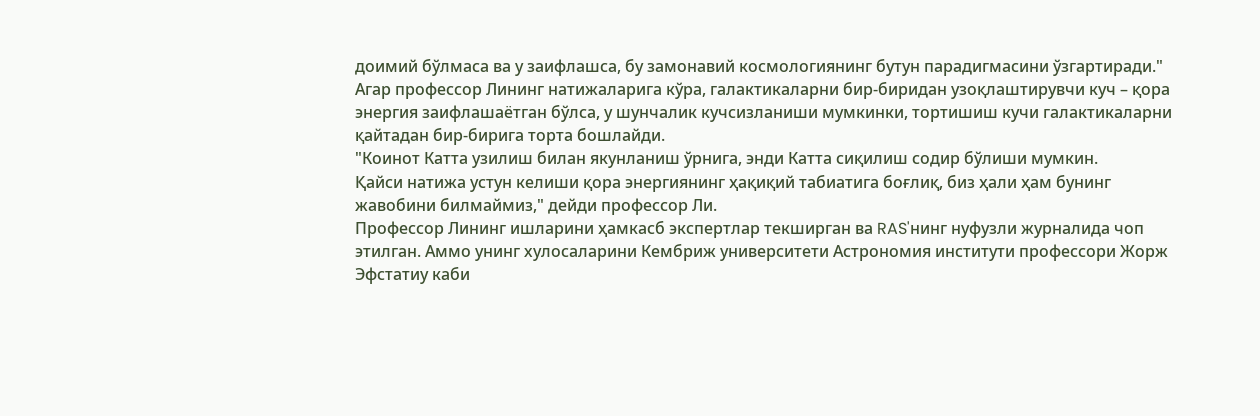доимий бўлмаса ва у заифлашса, бу замонавий космологиянинг бутун парадигмасини ўзгартиради."
Агар профессор Лининг натижаларига кўра, галактикаларни бир-биридан узоқлаштирувчи куч – қора энергия заифлашаётган бўлса, у шунчалик кучсизланиши мумкинки, тортишиш кучи галактикаларни қайтадан бир-бирига торта бошлайди.
"Коинот Катта узилиш билан якунланиш ўрнига, энди Катта сиқилиш содир бўлиши мумкин.
Қайси натижа устун келиши қора энергиянинг ҳақиқий табиатига боғлиқ, биз ҳали ҳам бунинг жавобини билмаймиз," дейди профессор Ли.
Профессор Лининг ишларини ҳамкасб экспертлар текширган ва RAS'нинг нуфузли журналида чоп этилган. Аммо унинг хулосаларини Кембриж университети Астрономия институти профессори Жорж Эфстатиу каби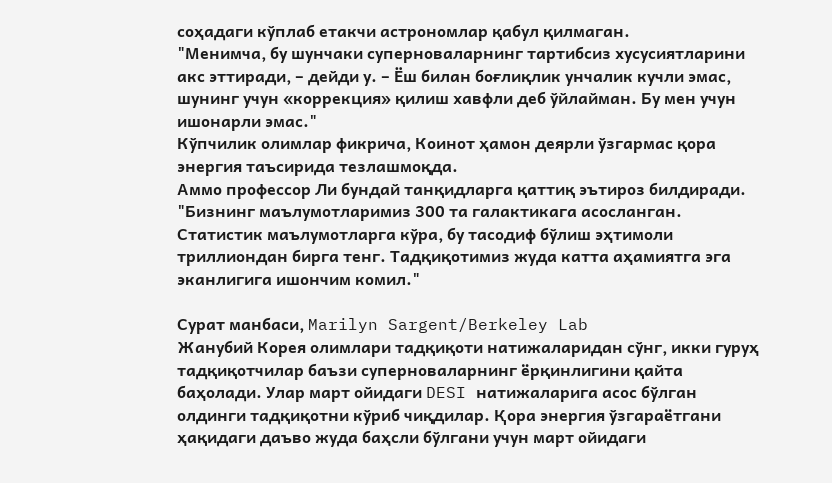соҳадаги кўплаб етакчи астрономлар қабул қилмаган.
"Менимча, бу шунчаки суперноваларнинг тартибсиз хусусиятларини акс эттиради, – дейди у. – Ёш билан боғлиқлик унчалик кучли эмас, шунинг учун «коррекция» қилиш хавфли деб ўйлайман. Бу мен учун ишонарли эмас."
Кўпчилик олимлар фикрича, Коинот ҳамон деярли ўзгармас қора энергия таъсирида тезлашмоқда.
Аммо профессор Ли бундай танқидларга қаттиқ эътироз билдиради.
"Бизнинг маълумотларимиз 300 та галактикага асосланган. Статистик маълумотларга кўра, бу тасодиф бўлиш эҳтимоли триллиондан бирга тенг. Тадқиқотимиз жуда катта аҳамиятга эга эканлигига ишончим комил."

Сурат манбаси, Marilyn Sargent/Berkeley Lab
Жанубий Корея олимлари тадқиқоти натижаларидан сўнг, икки гуруҳ тадқиқотчилар баъзи суперноваларнинг ёрқинлигини қайта баҳолади. Улар март ойидаги DESI натижаларига асос бўлган олдинги тадқиқотни кўриб чиқдилар. Қора энергия ўзгараётгани ҳақидаги даъво жуда баҳсли бўлгани учун март ойидаги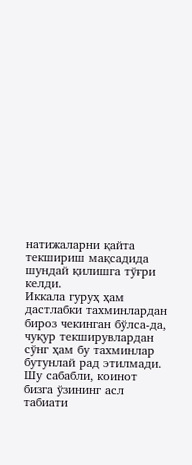натижаларни қайта текшириш мақсадида шундай қилишга тўғри келди.
Иккала гуруҳ ҳам дастлабки тахминлардан бироз чекинган бўлса-да, чуқур текширувлардан сўнг ҳам бу тахминлар бутунлай рад этилмади.
Шу сабабли, коинот бизга ўзининг асл табиати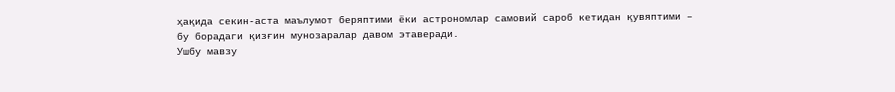ҳақида секин-аста маълумот беряптими ёки астрономлар самовий сароб кетидан қувяптими – бу борадаги қизғин мунозаралар давом этаверади.
Ушбу мавзу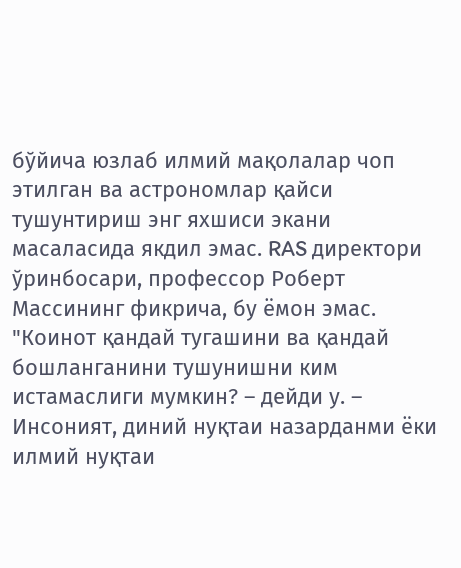бўйича юзлаб илмий мақолалар чоп этилган ва астрономлар қайси тушунтириш энг яхшиси экани масаласида якдил эмас. RAS директори ўринбосари, профессор Роберт Массининг фикрича, бу ёмон эмас.
"Коинот қандай тугашини ва қандай бошланганини тушунишни ким истамаслиги мумкин? – дейди у. – Инсоният, диний нуқтаи назарданми ёки илмий нуқтаи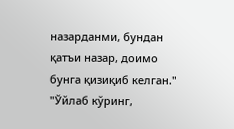назарданми, бундан қатъи назар, доимо бунга қизиқиб келган."
"Ўйлаб кўринг,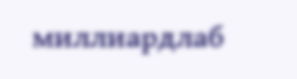миллиардлаб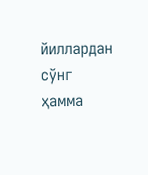йиллардан сўнг ҳамма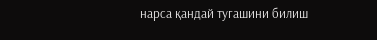нарса қандай тугашини билиш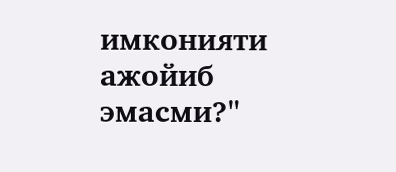имконияти ажойиб эмасми?"